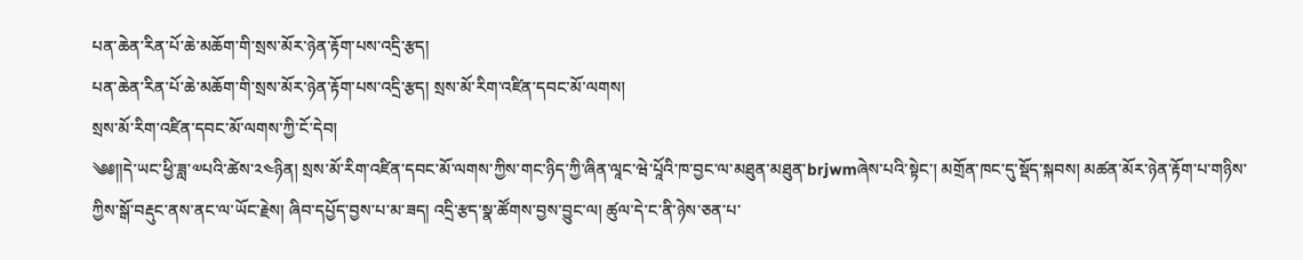པན་ཆེན་རིན་པོ་ཆེ་མཆོག་གི་སྲས་མོར་ཉེན་རྟོག་པས་འདྲི་རྩད།
པན་ཆེན་རིན་པོ་ཆེ་མཆོག་གི་སྲས་མོར་ཉེན་རྟོག་པས་འདྲི་རྩད། སྲས་མོ་རིག་འཛིན་དབང་མོ་ལགས།
སྲས་མོ་རིག་འཛིན་དབང་མོ་ལགས་ཀྱི་ངོ་དེབ།
༄༅༎དེ་ཡང་ཕྱི་ཟླ་༧པའི་ཚེས་༢༤ཉིན། སྲས་མོ་རིག་འཛིན་དབང་མོ་ལགས་ཀྱིས་གང་ཉིད་ཀྱི་ཞིན་ལཱང་ཝེ་པཱོའི་ཁ་བྱང་ལ་མཐུན་མཐུན་brjwmཞེས་པའི་སྟེང་། མགྲོན་ཁང་དུ་སྡོད་སྐབས། མཚན་མོར་ཉེན་རྟོག་པ་གཉིས་ཀྱིས་སྒོ་བརྡུང་ནས་ནང་ལ་ཡོང་རྗེས། ཞིབ་དཔྱོད་བྱས་པ་མ་ཟད། འདྲི་རྩད་སྣ་ཚོགས་བྱས་བྱུང་ལ། ཚུལ་དེ་ང་ནི་ཉེས་ཅན་པ་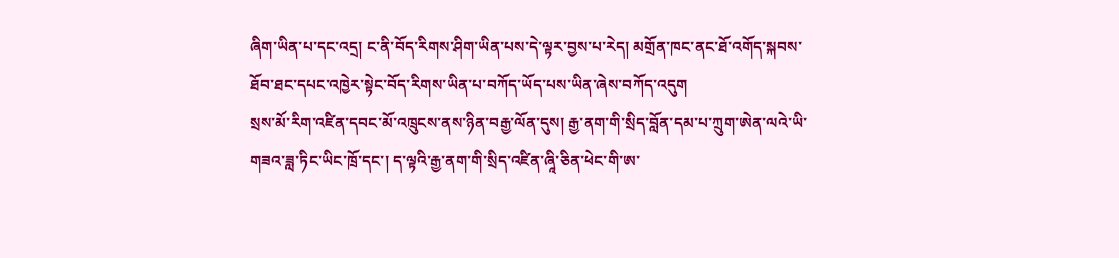ཞིག་ཡིན་པ་དང་འདྲ། ང་ནི་བོད་རིགས་ཤིག་ཡིན་པས་དེ་ལྟར་བྱས་པ་རེད། མགྲོན་ཁང་ནང་ཐོ་འགོད་སྐབས་ཐོབ་ཐང་དཔང་འཁྱེར་སྟེང་བོད་རིགས་ཡིན་པ་བཀོད་ཡོད་པས་ཡིན་ཞེས་བཀོད་འདུག
སྲས་མོ་རིག་འཛིན་དབང་མོ་འཁྲུངས་ནས་ཉིན་བརྒྱ་ལོན་དུས། རྒྱ་ནག་གི་སྲིད་བློན་དམ་པ་ཀྲུག་ཨེན་ལའེ་ཡི་གཟའ་ཟླ་ཏིང་ཡིང་ཁྲོ་དང་། ད་ལྟའི་རྒྱ་ནག་གི་སྲིད་འཛིན་ཞཱི་ཅིན་ཕེང་གི་ཨ་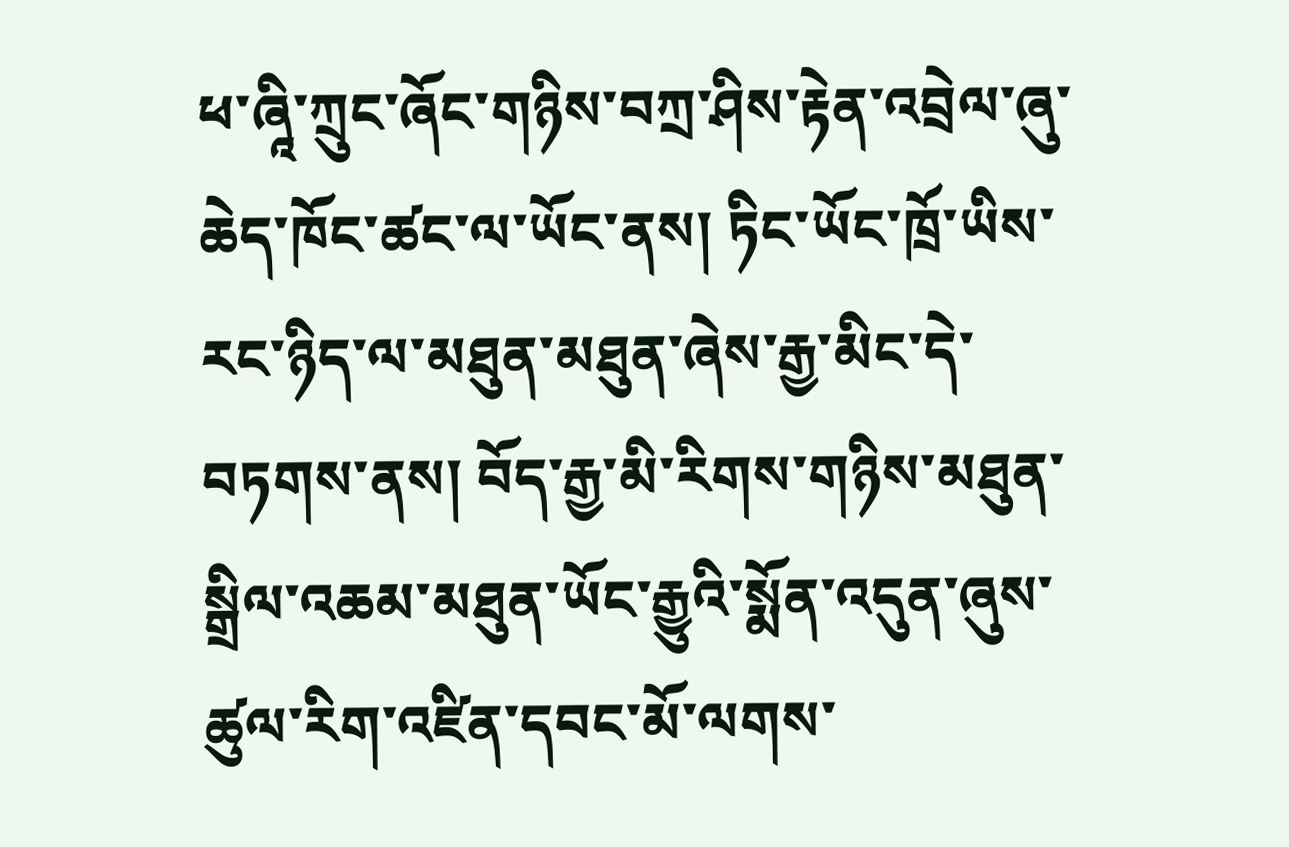ཕ་ཞཱི་ཀྲུང་ཞོང་གཉིས་བཀྲ་ཤིས་རྟེན་འབྲེལ་ཞུ་ཆེད་ཁོང་ཚང་ལ་ཡོང་ནས། ཏིང་ཡོང་ཁྲོ་ཡིས་རང་ཉིད་ལ་མཐུན་མཐུན་ཞེས་རྒྱ་མིང་དེ་བཏགས་ནས། བོད་རྒྱ་མི་རིགས་གཉིས་མཐུན་སྒྲིལ་འཆམ་མཐུན་ཡོང་རྒྱུའི་སྨོན་འདུན་ཞུས་ཚུལ་རིག་འཛིན་དབང་མོ་ལགས་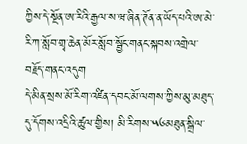ཀྱིས་དེ་སྔོན་ཨ་རིའི་རྒྱལ་ས་ཝ་ཞིན་ཊོན་ན་ཡོད་པའི་ཨ་མེ་རི་ཀ་སློབ་གྲྭ་ཆེན་མོར་སློབ་སྦྱོང་གནང་སྐབས་འགྲེལ་བརྗོད་གནང་འདུག
དེ་མིན་སྲས་མོ་རིག་འཛིན་དབང་མོ་ལགས་ཀྱིས་མུ་མཐུད་དུ་དོགས་འདྲིའི་ཚུལ་གྱིས། མི་རིགས་༥༦མཐུན་སྒྲིལ་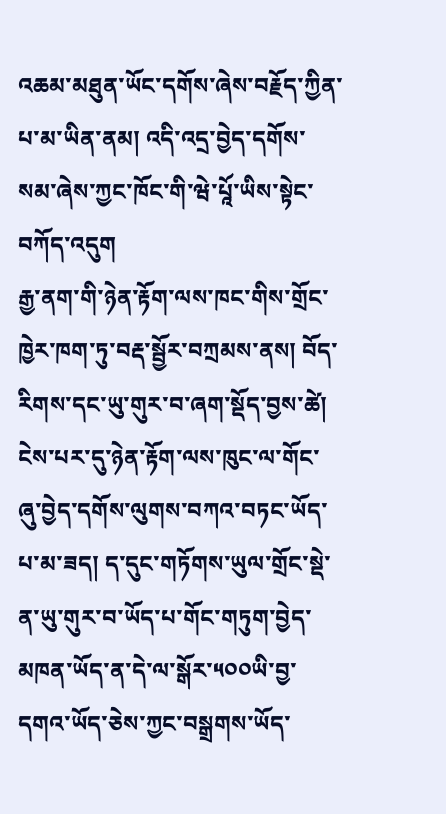འཆམ་མཐུན་ཡོང་དགོས་ཞེས་བརྗོད་ཀྱིན་པ་མ་ཡིན་ནམ། འདི་འདྲ་བྱེད་དགོས་སམ་ཞེས་ཀྱང་ཁོང་གི་ཝེ་པཱོ་ཡིས་སྟེང་བཀོད་འདུག
རྒྱ་ནག་གི་ཉེན་རྟོག་ལས་ཁང་གིས་གྲོང་ཁྱེར་ཁག་ཏུ་བརྡ་སྦྱོར་བཀྲམས་ནས། བོད་རིགས་དང་ཡུ་གུར་བ་ཞག་སྡོད་བྱས་ཚེ། ངེས་པར་དུ་ཉེན་རྟོག་ལས་ཁུང་ལ་གོང་ཞུ་བྱེད་དགོས་ལུགས་བཀའ་བཏང་ཡོད་པ་མ་ཟད། ད་དུང་གཏོགས་ཡུལ་གྲོང་སྡེ་ན་ཡུ་གུར་བ་ཡོད་པ་གོང་གཏུག་བྱེད་མཁན་ཡོད་ན་དེ་ལ་སྒོར་༥༠༠ཡི་བྱ་དགའ་ཡོད་ཅེས་ཀྱང་བསྒྲགས་ཡོད་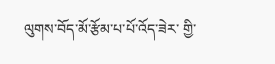ལུགས་བོད་མོ་རྩོམ་པ་པོ་འོད་ཟེར་ གྱི་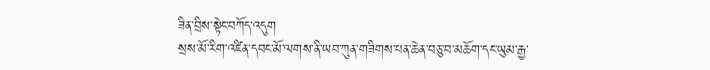ཟིན་བྲིས་སྟེང་བཀོད་འདུག
སྲས་མོ་རིག་འཛིན་དབང་མོ་ལགས་ནི་ཡབ་ཀུན་གཟིགས་པན་ཆེན་བཅུ་བ་མཆོག་དང་ཡུམ་རྒྱ་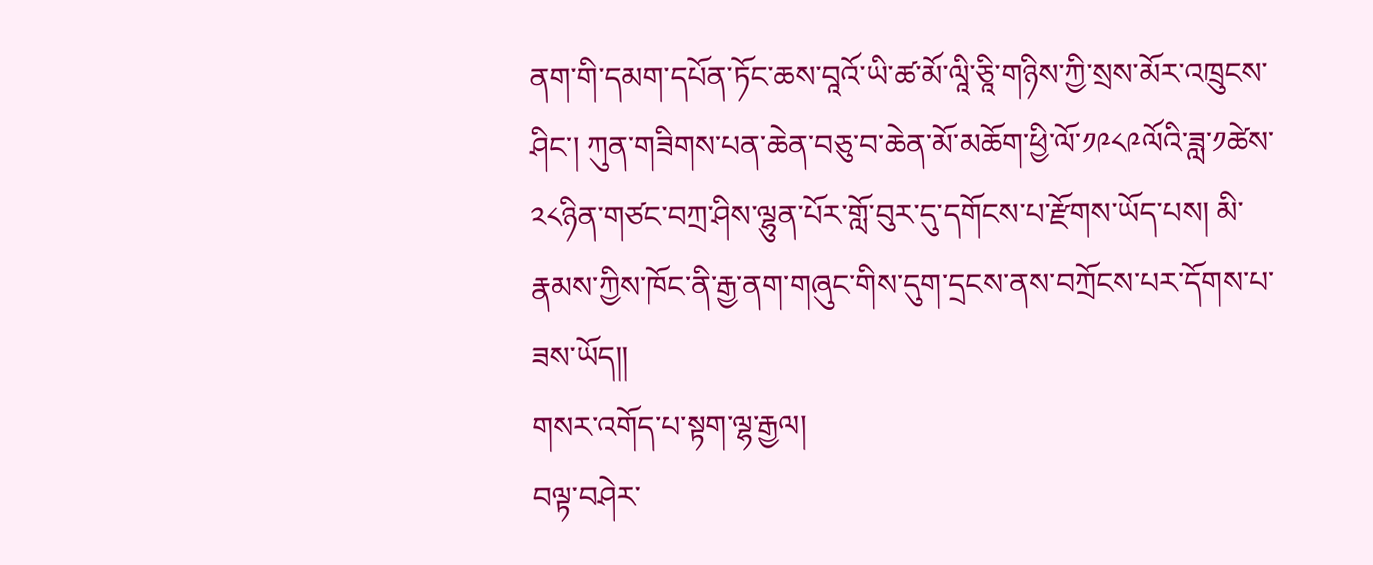ནག་གི་དམག་དཔོན་ཏོང་ཆས་བཱའོ་ཡི་ཚ་མོ་ལཱི་ཅཱི་གཉིས་ཀྱི་སྲས་མོར་འཁྲུངས་ཤིང་། ཀུན་གཟིགས་པན་ཆེན་བཅུ་བ་ཆེན་མོ་མཆོག་ཕྱི་ལོ་༡༩༨༩ལོའི་ཟླ་༡ཚེས་༢༨ཉིན་གཙང་བཀྲ་ཤིས་ལྷུན་པོར་གློ་བུར་དུ་དགོངས་པ་རྫོགས་ཡོད་པས། མི་རྣམས་ཀྱིས་ཁོང་ནི་རྒྱ་ནག་གཞུང་གིས་དུག་དྲངས་ནས་བཀྲོངས་པར་དོགས་པ་ཟས་ཡོད།།
གསར་འགོད་པ་སྟག་ལྷ་རྒྱལ།
བལྟ་བཤེར་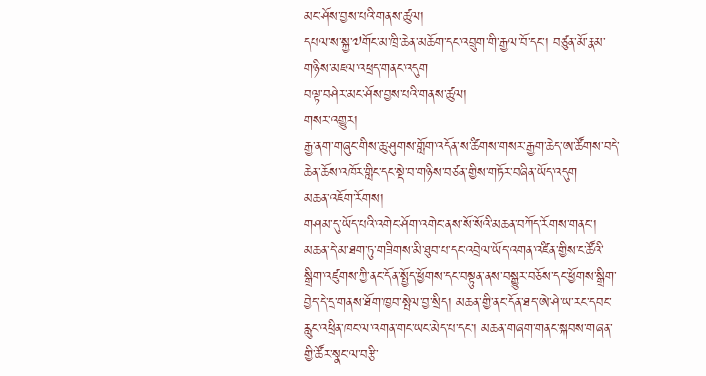མང་ཤོས་བྱས་པའི་གནས་ཚུལ།
དཔལ་ས་སྐྱ་༧གོང་མ་ཁྲི་ཆེན་མཆོག་དང་འབྲུག་གི་རྒྱལ་བོ་དང་། བཙུན་མོ་རྣམ་གཉིས་མཇལ་འཕྲད་གནང་འདུག
བལྟ་བཤེར་མང་ཤོས་བྱས་པའི་གནས་ཚུལ།
གསར་འགྱུར།
རྒྱ་ནག་གཞུང་གིས་ཆུ་ཤུགས་གློག་འདོན་ས་ཚིགས་གསར་རྒྱག་ཆེད་ཨ་ཚོགས་བདེ་ཆེན་ཆོས་འཁོར་གླིང་དང་སྡེ་བ་གཉིས་བཙན་གྱིས་གཏོར་བཞིན་ཡོད་འདུག
མཆན་འཇོག་རོགས།
གཤམ་དུ་ཡོད་པའི་འགེང་ཤོག་འགེང་ནས་སོ་སོའི་མཆན་བཀོད་རོགས་གནང་། མཆན་དེ་མ་ཐག་ཏུ་གཟིགས་མི་ཐུབ་པ་དང་འབྲེལ་ཡོད་འགན་འཛིན་གྱིས་ང་ཚོའི་སྒྲིག་འཛུགས་ཀྱི་ནང་དོན་སྤྱོད་ཕྱོགས་དང་བསྟུན་ནས་བསྒྱུར་བཅོས་དང་ཕྱོགས་སྒྲིག་བྱེད་དེ་དྲ་གནས་ཐོག་ཁྱབ་སྤེལ་བྱ་སྲིད། མཆན་གྱི་ནང་དོན་ཐད་ཨེ་ཤེ་ཡ་རང་དབང་རླུང་འཕྲིན་ཁང་ལ་འགན་གང་ཡང་མེད་པ་དང་། མཆན་གཞག་གནང་སྐབས་གཞན་གྱི་ཚོར་སྣང་ལ་བརྩི་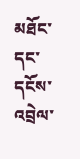མཐོང་དང་དངོས་འབྲེལ་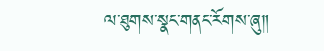ལ་ཐུགས་སྣང་གནང་རོགས་ཞུ༎